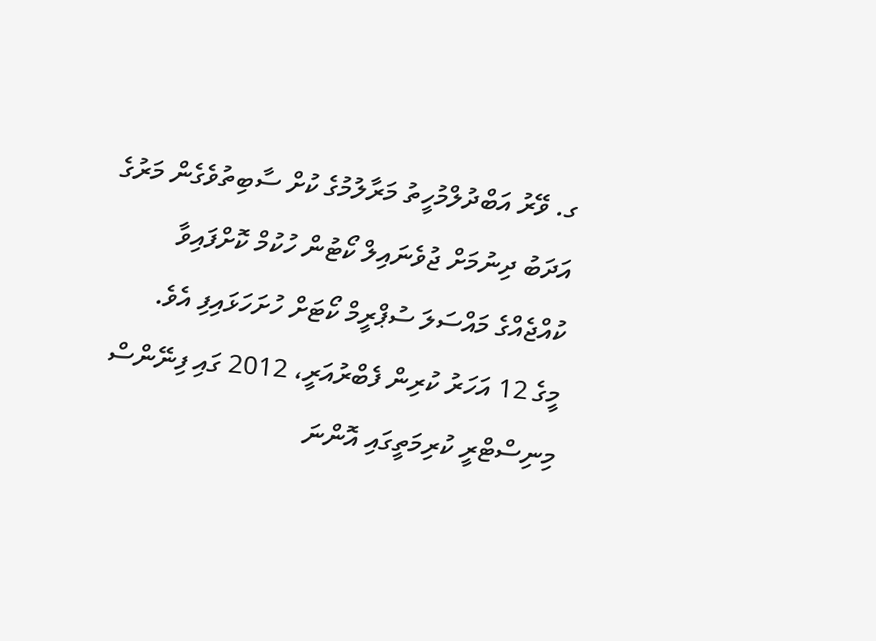ގ. ވޭރު އަބްދުލްމުހީތު މަރާލުމުގެ ކުށް ސާބިތުވެގެން މަރުގެ އަދަބު ދިނުމަށް ޖުވެނައިލް ކޯޓުން ހުކުމް ކޮށްފައިވާ ކުއްޖެއްގެ މައްސަލަ ސުޕްރީމް ކޯޓަށް ހުށަހަޅައިފި އެވެ.
މީގެ 12 އަހަރު ކުރިން ފެބްރުއަރީ، 2012 ގައި ފިނޭންސް މިނިސްޓްރީ ކުރިމަތީގައި އޮންނަ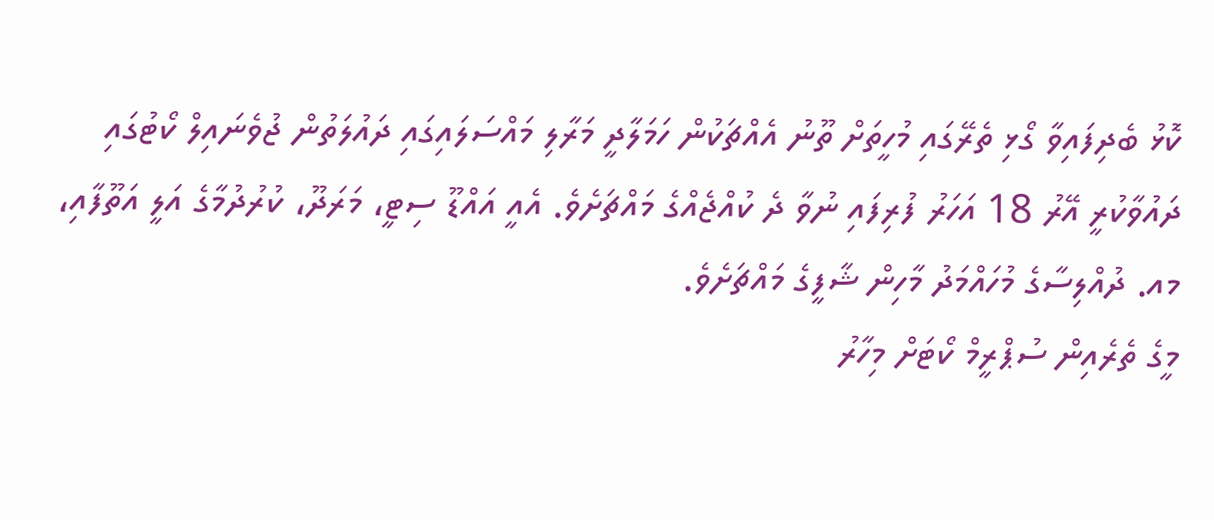ކޮޅު ބެދިފައިވާ ގޯޅި ތެރޭގައި މުހީތަށް ތޫނު އެއްޗަކުން ހަމަލާދީ މަރާލި މައްސަލައިގައި ދައުލަތުން ޖުވެނައިލް ކޯޓުގައި ދައުވާކުރީ އޭރު 18 އަހަރު ފުރިފައި ނުވާ ދެ ކުއްޖެއްގެ މައްޗަށެވެ. އެއީ އައްޑޫ ސިޓީ، މަރަދޫ، ކުރުދުމާގެ އަލީ އަތޫފާއި، މއ. ދުއްލިސާގެ މުހައްމަދު މާހިން ޝާފީގެ މައްޗަށެވެ.
މީގެ ތެރެއިން ސުޕްރީމް ކޯޓަށް މިހާރު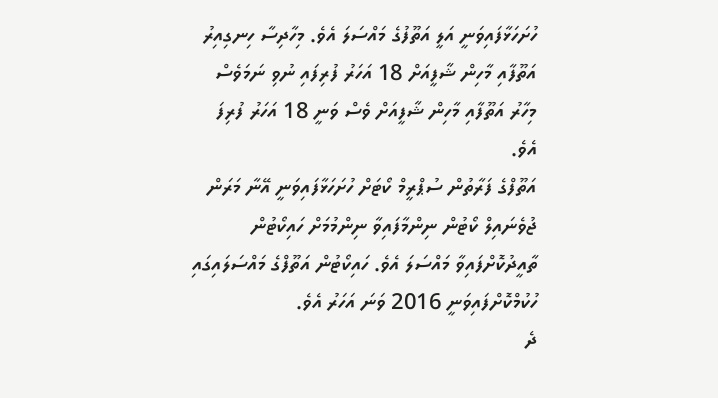ހުށަހަޅާފައިވަނީ އަލީ އަތޫފުގެ މައްސަލަ އެވެ. މިހާދިސާ ހިނގިއިރު އަތޫފާއި މާހިން ޝާފީއަށް 18 އަހަރު ފުރިފައި ނުވި ނަމަވެސް މިހާރު އަތޫފާއި މާހިން ޝާފީއަށް ވެސް ވަނީ 18 އަހަރު ފުރިފަ އެވެ.
އަތޫފްގެ ފަރާތުން ސުޕްރީމް ކޯޓަށް ހުށަހަޅާފައިވަނީ އޭނާ މަރަން ޖުވެނައިލް ކޯޓުން ނިންމާފައިވާ ނިންމުމަށް ހައިކޯޓުން ތާއީދުކޮށްފައިވާ މައްސަލަ އެވެ. ހައިކޯޓުން އަތޫފްގެ މައްސަލައިގައި ހުކުމްކޮށްފައިވަނީ 2016 ވަނަ އަހަރު އެވެ.
ދެ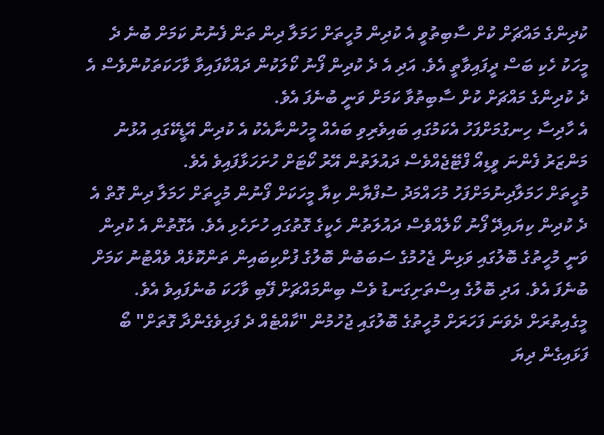ކުދިންގެ މައްޗަށް ކުށް ސާބިތުވީ އެ ކުދިން މުހީތަށް ހަމަލާ ދިން ތަން ފެނުނު ކަމަށް ބުނެ ދެ މީހަކު ހެކި ބަސް ދީފައިވާތީ އެވެ. އަދި އެ ދެ ކުދިން ފޯނު ކޯލަކުން ދައްކާފައިވާ ވާހަކަތަކުންވެސް އެ ދެ ކުދިންގެ މައްޗަށް ކުށް ސާބިތުވާ ކަމަށް ވަނީ ބުނެފަ އެވެ.
އެ ހާދިސާ ހިނގުމަށްފަހު އެކަމުގައި ބައިވެރިވި ބައެއް މީހުންނާއެކު އެ ކުދިން އޭޑީކޭގައި އުޅުނު މަންޒަރު ފެންނަ ވީޑިއޯ ފްޓޭޖެއްވެސް ދައުލަތުން އޭރު ކޯޓަށް ހުށަހަޅާފައިވެ އެވެ.
މުހީތަށް ހަމަލާދިނުމަށްފަހު މުހައްމަދު ސުފްޔާން ކިޔާ މީހަކަށް ފޯނުން މުހީތަށް ހަމަލާ ދިން ގޮތް އެ ދެ ކުދިން ކިޔައިދޭ ފޯނު ކޯލެއްވެސް ދައުލަތުން ހެކީގެ ގޮތުގައި ހުށަހެޅި އެވެ. އެގޮތުން އެ ކުދިން ވަނީ މުހީތުގެ ބޮލުގައި ވަޅިން ޖެހުމުގެ ސަބަބުން ބޮލުގެ ފުށްކިބައިން ތަންކޮޅެއް ވެއްޓުނު ކަމަށް ބުނެފަ އެވެ. އަދި ބޮލުގެ އިސްތަށިގަނޑު ވެސް ބިންމައްޗަށް ފޭބި ވާހަކަ ބުނެފައިވެ އެވެ.
މީގެއިތުރަށް ދެވަނަ ފަހަރަށް މުހީތުގެ ބޮލުގައި ޖުހުމުން "ކާއްޓެއް ދެ ފަޅިވެގެންދާ ގޮތަށް" ބޯ ފަޅައިގެން ދިޔަ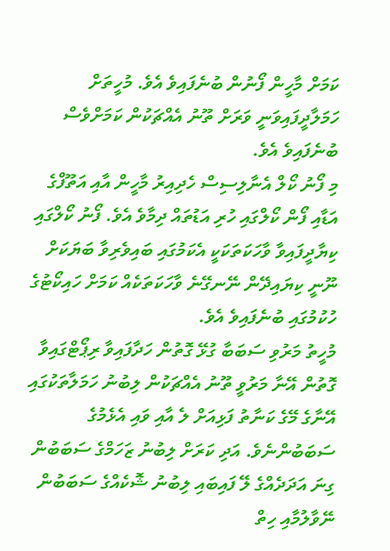ކަމަށް މާހީން ފޯނުން ބުނެފައިވެ އެވެ. މުހީތަށް ހަމަލާދީފައިވަނީ ވަރަށް ތޫނު އެއްޗަކުން ކަމަށްވެސް ބުނެފައިވެ އެވެ.
މި ފޯނު ކޯލް އެނާލިސިސް ހެދިއިރު މާހީން އާއި އަތޫފްގެ އަޑާއި ފޯން ކޯލްގައި ހުރި އަޑުތައް ދިމާވެ އެވެ. ފޯނު ކޯލްގައި ކިޔާދީފައިވާ ވާހަކަތަކަކީ އެކަމުގައި ބައިވެރިވާ ބަޔަކަށް ނޫނީ ކިޔައިދޭން ނޭނގޭނެ ވާހަކަތަކެއް ކަމަށް ހައިކޯޓުގެ ހުކުމުގައި ބުނެފައިވެ އެވެ.
މުހީތު މަރުވި ސަބަބާ ގުޅޭ ގޮތުން ހަދާފައިވާ ރިޕޯޓްގައިވާ ގޮތުން އޭނާ މަރުވީ ތޫނު އެއްޗަކުން ލިބުނު ހަމަލާތަކުގައި އޭނާގެ މޭގެ ކަނާތު ފަޅިއަށް ލެ އާއި ވައި އެޅެމުގެ ސަބަބުންނެވެ. އަދި ކަރަށް ލިބުނު ޒަހަމްގެ ސަބަބުން ގިނަ އަދަދެއްގެ ލޭ ފައިބައި ލިބުނު ޝޮކެއްގެ ސަބަބުން ނޭވާލުމާއި ހިތް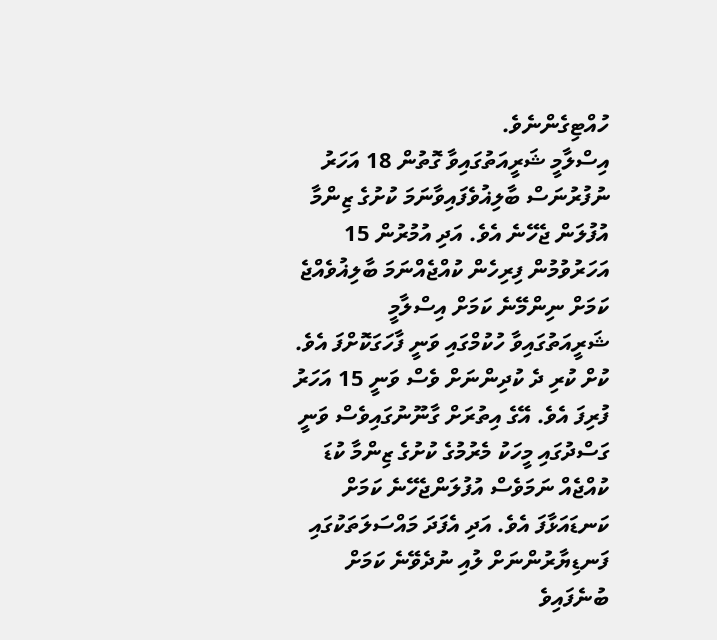ހުއްޓިގެންނެވެ.
އިސްލާމީ ޝަރީއަތުގައިވާ ގޮތުން 18 އަހަރު ނުފުރުނަސް ބާލިޣުވެފައިވާނަމަ ކުށުގެ ޒިންމާ އުފުލަން ޖެހޭނެ އެވެ. އަދި އުމުރުން 15 އަހަރުވުމުން ފިރިހެން ކުއްޖެއްނަމަ ބާލިޣުވެއްޖެ ކަމަށް ނިންމޭނެ ކަމަށް އިސްލާމީ ޝަރީއަތުގައިވާ ހުކުމްގައި ވަނީ ފާހަގަކޮށްފަ އެވެ. ކުށް ކުރި ދެ ކުދިންނަށް ވެސް ވަނީ 15 އަހަރު ފުރިފަ އެވެ. އޭގެ އިތުރަށް ގާނޫނުގައިވެސް ވަނީ ގަސްދުގައި މީހަކު މެރުމުގެ ކުށުގެ ޒިންމާ ކުޑަ ކުއްޖެއް ނަމަވެސް އުފުލަންޖެހޭނެ ކަމަށް ކަނޑައަޅާފަ އެވެ. އަދި އެފަދަ މައްސަލަތަކުގައި ފަނޑިޔާރުންނަށް ލުއި ނުދެވޭނެ ކަމަށް ބުނެފައިވެ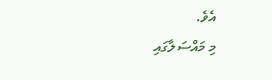އެވެ.
މި މައްސަލާގައި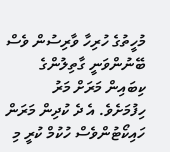މުހީތުގެ ހުރިހާ ވާރިސުން ވެސް ބޭނުންވަނީ ގާތިލުންގެ ކިބައިން މަރަށް މަރު ހިފުމަށެވެ. އެ ދެ ކުދިން މަރަން ހައިކޯޓުންވެސް ހުކުމް ކުރީ މި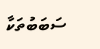ސަބަބުތަކާ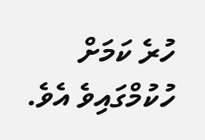ހުރެ ކަމަށް ހުކުމްގައިވެ އެވެ.